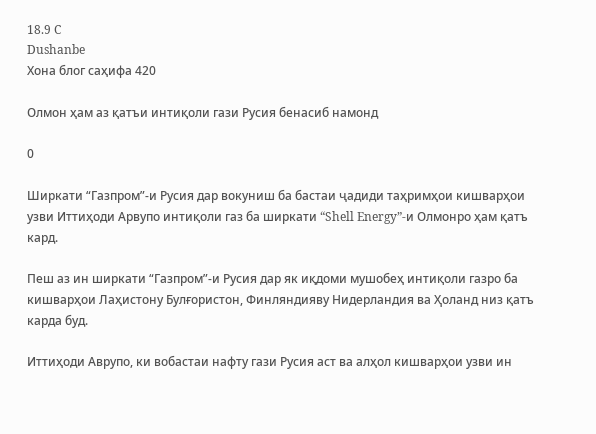18.9 C
Dushanbe
Хона блог саҳифа 420

Олмон ҳам аз қатъи интиқоли гази Русия бенасиб намонд

0

Ширкати “Газпром”-и Русия дар вокуниш ба бастаи ҷадиди таҳримҳои кишварҳои узви Иттиҳоди Арвупо интиқоли газ ба ширкати “Shell Energy”-и Олмонро ҳам қатъ кард.

Пеш аз ин ширкати “Газпром”-и Русия дар як иқдоми мушобеҳ интиқоли газро ба кишварҳои Лаҳистону Булғористон, Финляндияву Нидерландия ва Ҳоланд низ қатъ карда буд.

Иттиҳоди Аврупо, ки вобастаи нафту гази Русия аст ва алҳол кишварҳои узви ин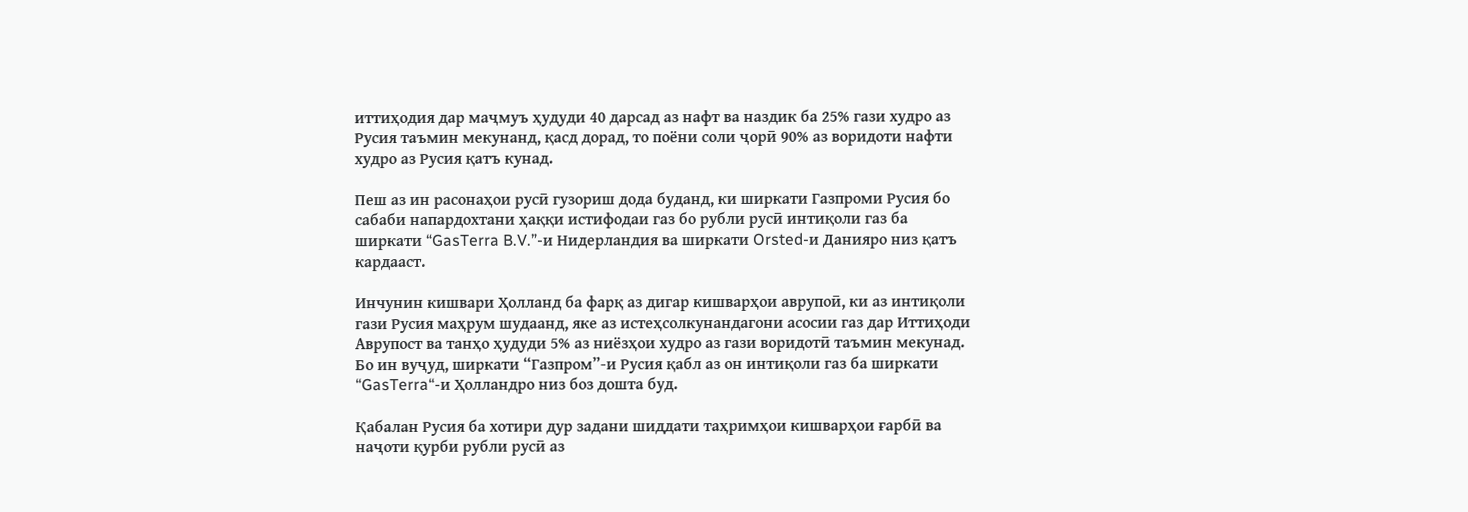иттиҳодия дар маҷмуъ ҳудуди 40 дарсад аз нафт ва наздик ба 25% гази худро аз Русия таъмин мекунанд, қасд дорад, то поёни соли ҷорӣ 90% аз воридоти нафти худро аз Русия қатъ кунад.

Пеш аз ин расонаҳои русӣ гузориш дода буданд, ки ширкати Газпроми Русия бо сабаби напардохтани ҳаққи истифодаи газ бо рубли русӣ интиқоли газ ба ширкати “GasTerra B.V.”-и Нидерландия ва ширкати Orsted-и Данияро низ қатъ кардааст.

Инчунин кишвари Ҳолланд ба фарқ аз дигар кишварҳои аврупоӣ, ки аз интиқоли гази Русия маҳрум шудаанд, яке аз истеҳсолкунандагони асосии газ дар Иттиҳоди Аврупост ва танҳо ҳудуди 5% аз ниёзҳои худро аз гази воридотӣ таъмин мекунад. Бо ин вуҷуд, ширкати “Газпром”-и Русия қабл аз он интиқоли газ ба ширкати “GasTerra“-и Ҳолландро низ боз дошта буд.

Қабалан Русия ба хотири дур задани шиддати таҳримҳои кишварҳои ғарбӣ ва наҷоти қурби рубли русӣ аз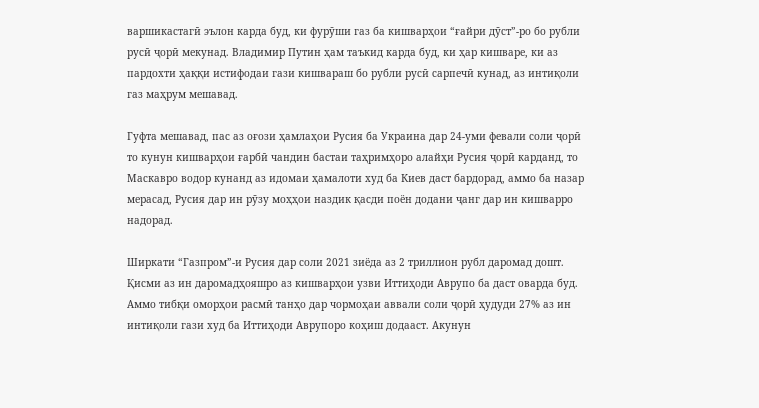варшикастагӣ эълон карда буд, ки фурӯши газ ба кишварҳои “ғайри дӯст”-ро бо рубли русӣ ҷорӣ мекунад. Владимир Путин ҳам таъкид карда буд, ки ҳар кишваре, ки аз пардохти ҳаққи истифодаи гази кишвараш бо рубли русӣ сарпечӣ кунад, аз интиқоли газ маҳрум мешавад.

Гуфта мешавад, пас аз оғози ҳамлаҳои Русия ба Украина дар 24-уми февали соли ҷорӣ то кунун кишварҳои ғарбӣ чандин бастаи таҳримҳоро алайҳи Русия ҷорӣ карданд, то Маскавро водор кунанд аз идомаи ҳамалоти худ ба Киев даст бардорад, аммо ба назар мерасад, Русия дар ин рӯзу моҳҳои наздик қасди поён додани ҷанг дар ин кишварро надорад.

Ширкати “Газпром”-и Русия дар соли 2021 зиёда аз 2 триллион рубл даромад дошт. Қисми аз ин даромадҳояшро аз кишварҳои узви Иттиҳоди Аврупо ба даст оварда буд. Аммо тибқи оморҳои расмӣ танҳо дар чормоҳаи аввали соли ҷорӣ ҳудуди 27% аз ин интиқоли гази худ ба Иттиҳоди Аврупоро коҳиш додааст. Акунун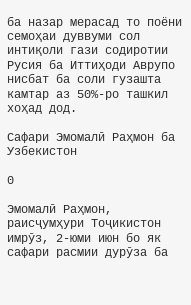ба назар мерасад то поёни семоҳаи дуввуми сол интиқоли гази содиротии Русия ба Иттиҳоди Аврупо нисбат ба соли гузашта камтар аз 50%-ро ташкил хоҳад дод.

Сафари Эмомалӣ Раҳмон ба Узбекистон

0

Эмомалӣ Раҳмон, раисҷумҳури Тоҷикистон имрӯз, 2-юми июн бо як сафари расмии дурӯза ба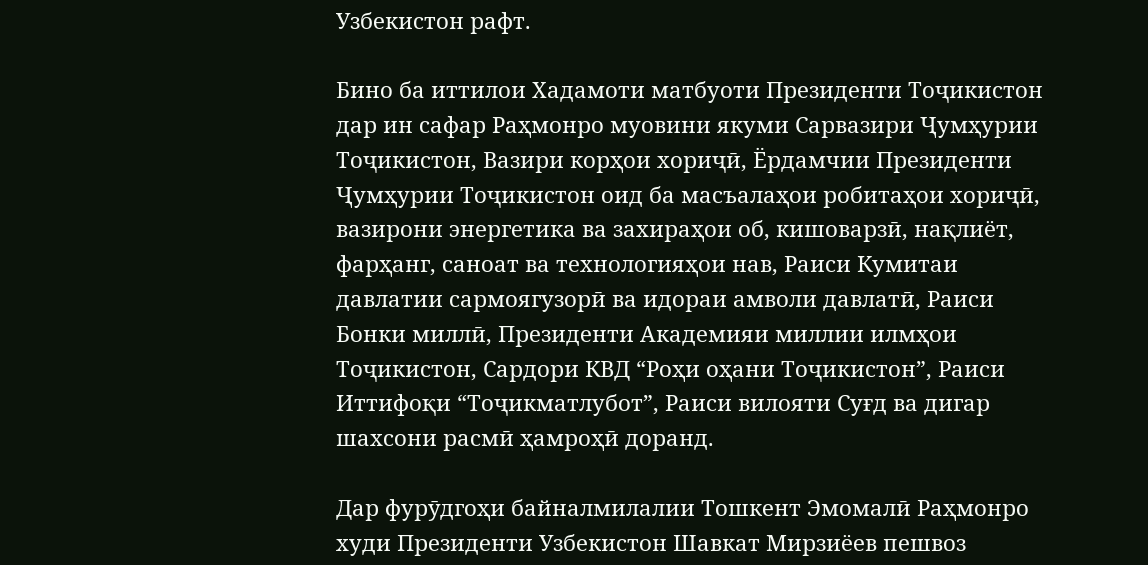Узбекистон рафт.

Бино ба иттилои Хадамоти матбуоти Президенти Тоҷикистон дар ин сафар Раҳмонро муовини якуми Сарвазири Ҷумҳурии Тоҷикистон, Вазири корҳои хориҷӣ, Ёрдамчии Президенти Ҷумҳурии Тоҷикистон оид ба масъалаҳои робитаҳои хориҷӣ, вазирони энергетика ва захираҳои об, кишоварзӣ, нақлиёт, фарҳанг, саноат ва технологияҳои нав, Раиси Кумитаи давлатии сармоягузорӣ ва идораи амволи давлатӣ, Раиси Бонки миллӣ, Президенти Академияи миллии илмҳои Тоҷикистон, Сардори КВД “Роҳи оҳани Тоҷикистон”, Раиси Иттифоқи “Тоҷикматлубот”, Раиси вилояти Суғд ва дигар шахсони расмӣ ҳамроҳӣ доранд.

Дар фурӯдгоҳи байналмилалии Тошкент Эмомалӣ Раҳмонро худи Президенти Узбекистон Шавкат Мирзиёев пешвоз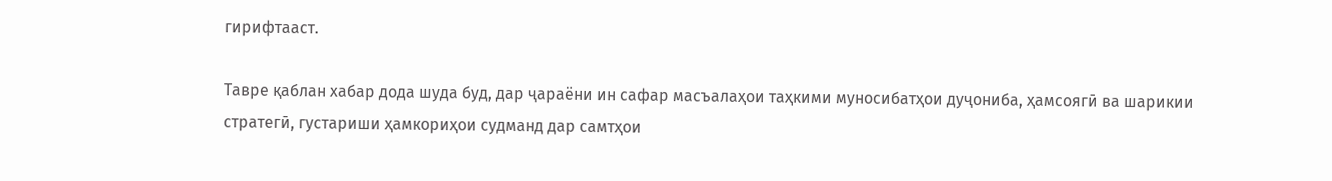гирифтааст.

Тавре қаблан хабар дода шуда буд, дар ҷараёни ин сафар масъалаҳои таҳкими муносибатҳои дуҷониба, ҳамсоягӣ ва шарикии стратегӣ, густариши ҳамкориҳои судманд дар самтҳои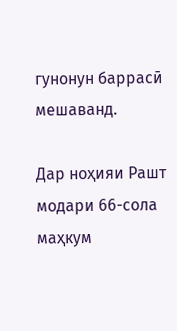гунонун баррасӣ мешаванд.

Дар ноҳияи Рашт модари 66-сола маҳкум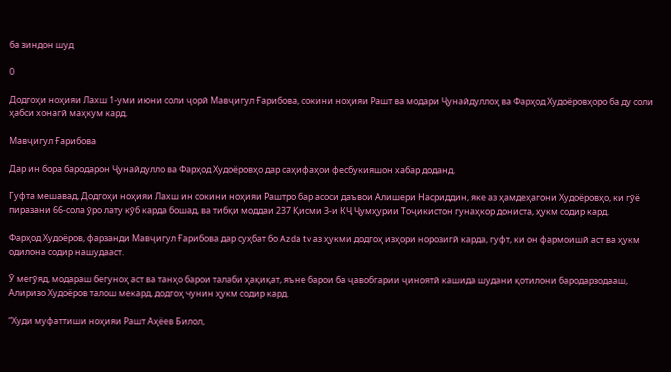ба зиндон шуд

0

Додгоҳи ноҳияи Лахш 1-уми июни соли ҷорӣ Мавҷигул Ғарибова, сокини ноҳияи Рашт ва модари Ҷунайдуллоҳ ва Фарҳод Худоёровҳоро ба ду соли ҳабси хонагӣ маҳкум кард.

Мавҷигул Ғарибова

Дар ин бора бародарон Ҷунайдулло ва Фарҳод Худоёровҳо дар саҳифаҳои фесбукияшон хабар доданд.

Гуфта мешавад, Додгоҳи ноҳияи Лахш ин сокини ноҳияи Раштро бар асоси даъвои Алишери Насриддин, яке аз ҳамдеҳагони Худоёровҳо, ки гӯё пиразани 66-сола ӯро лату кӯб карда бошад, ва тибқи моддаи 237 Қисми 3-и КҶ Ҷумҳурии Тоҷикистон гунаҳкор дониста, ҳукм содир кард.

Фарҳод Худоёров, фарзанди Мавҷигул Ғарибова дар суҳбат бо Azda tv аз ҳукми додгоҳ изҳори норозигӣ карда, гуфт, ки он фармоишӣ аст ва ҳукм одилона содир нашудааст.

Ӯ мегӯяд, модараш бегуноҳ аст ва танҳо барои талаби ҳақиқат, яъне барои ба ҷавобгарии ҷиноятӣ кашида шудани қотилони бародарзодааш, Алиризо Худоёров талош мекард, додгоҳ чунин ҳукм содир кард.

“Худи муфаттиши ноҳияи Рашт Аҳёев Билол,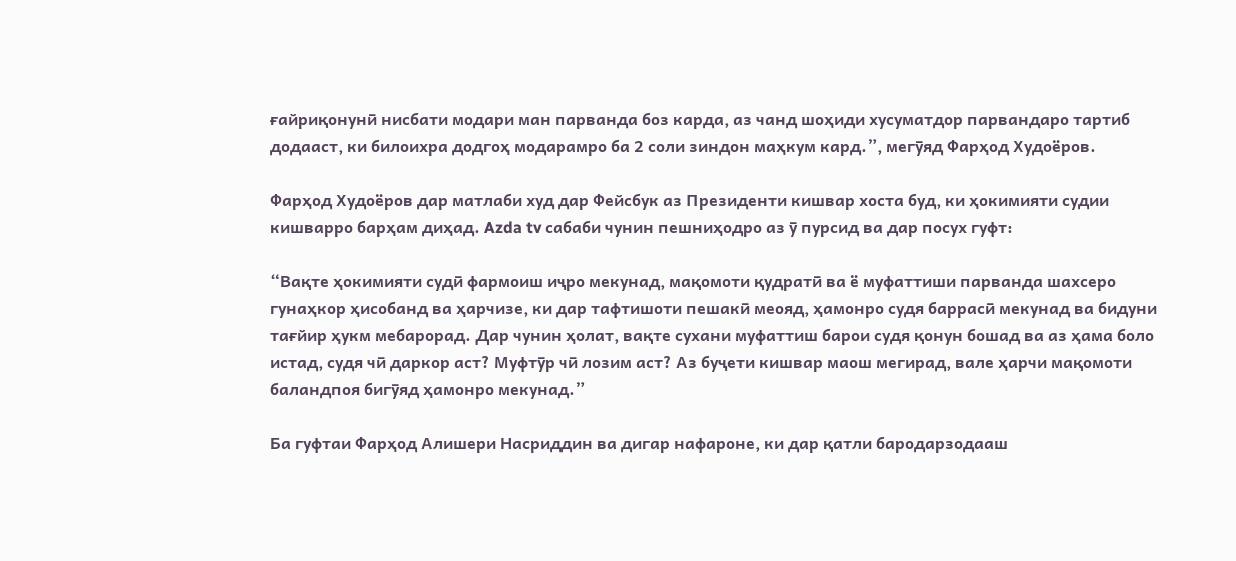ғайриқонунӣ нисбати модари ман парванда боз карда, аз чанд шоҳиди хусуматдор парвандаро тартиб додааст, ки билоихра додгоҳ модарамро ба 2 соли зиндон маҳкум кард.”, мегӯяд Фарҳод Худоёров.

Фарҳод Худоёров дар матлаби худ дар Фейсбук аз Президенти кишвар хоста буд, ки ҳокимияти судии кишварро барҳам диҳад. Azda tv сабаби чунин пешниҳодро аз ӯ пурсид ва дар посух гуфт:

“Вақте ҳокимияти судӣ фармоиш иҷро мекунад, мақомоти қудратӣ ва ё муфаттиши парванда шахсеро гунаҳкор ҳисобанд ва ҳарчизе, ки дар тафтишоти пешакӣ меояд, ҳамонро судя баррасӣ мекунад ва бидуни тағйир ҳукм мебарорад. Дар чунин ҳолат, вақте сухани муфаттиш барои судя қонун бошад ва аз ҳама боло истад, судя чӣ даркор аст? Муфтӯр чӣ лозим аст? Аз буҷети кишвар маош мегирад, вале ҳарчи мақомоти баландпоя бигӯяд ҳамонро мекунад.”

Ба гуфтаи Фарҳод Алишери Насриддин ва дигар нафароне, ки дар қатли бародарзодааш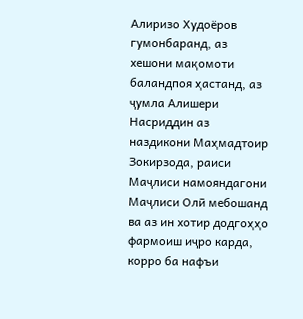Алиризо Худоёров гумонбаранд, аз хешони мақомоти баландпоя ҳастанд, аз ҷумла Алишери Насриддин аз наздикони Маҳмадтоир Зокирзода, раиси Маҷлиси намояндагони Маҷлиси Олӣ мебошанд ва аз ин хотир додгоҳҳо фармоиш иҷро карда, корро ба нафъи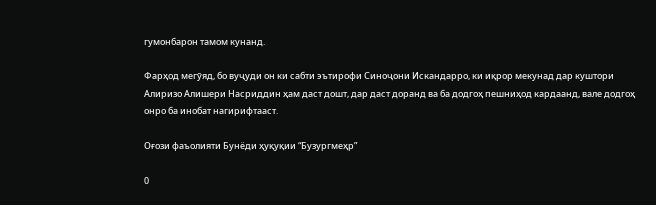гумонбарон тамом кунанд.

Фарҳод мегӯяд, бо вуҷуди он ки сабти эътирофи Синоҷони Искандарро, ки иқрор мекунад дар куштори Алиризо Алишери Насриддин ҳам даст дошт, дар даст доранд ва ба додгоҳ пешниҳод кардаанд, вале додгоҳ онро ба инобат нагирифтааст.

Оғози фаъолияти Бунёди ҳуқуқии “Бузургмеҳр”

0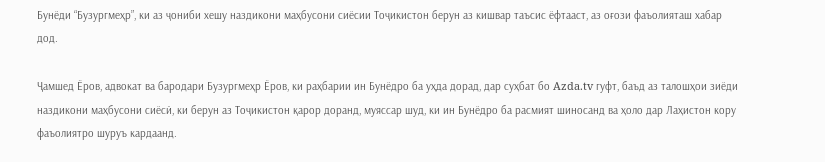Бунёди “Бузургмеҳр”, ки аз ҷониби хешу наздикони маҳбусони сиёсии Тоҷикистон берун аз кишвар таъсис ёфтааст, аз оғози фаъолияташ хабар дод.

Ҷамшед Ёров, адвокат ва бародари Бузургмеҳр Ёров, ки раҳбарии ин Бунёдро ба уҳда дорад, дар суҳбат бо Azda.tv гуфт, баъд аз талошҳои зиёди наздикони маҳбусони сиёсӣ, ки берун аз Тоҷикистон қарор доранд, муяссар шуд, ки ин Бунёдро ба расмият шиносанд ва ҳоло дар Лаҳистон кору фаъолиятро шуруъ кардаанд.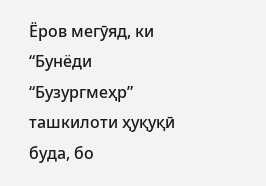Ёров мегӯяд, ки “Бунёди “Бузургмеҳр” ташкилоти ҳуқуқӣ буда, бо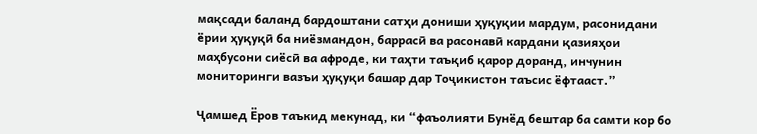мақсади баланд бардоштани сатҳи дониши ҳуқуқии мардум, расонидани ёрии ҳуқуқӣ ба ниёзмандон, баррасӣ ва расонавӣ кардани қазияҳои маҳбусони сиёсӣ ва афродe, ки таҳти таъқиб қарор доранд, инчунин мониторинги вазъи ҳуқуқи башар дар Тоҷикистон таъсис ёфтааст.”

Ҷамшед Ёров таъкид мекунад, ки “фаъолияти Бунёд бештар ба самти кор бо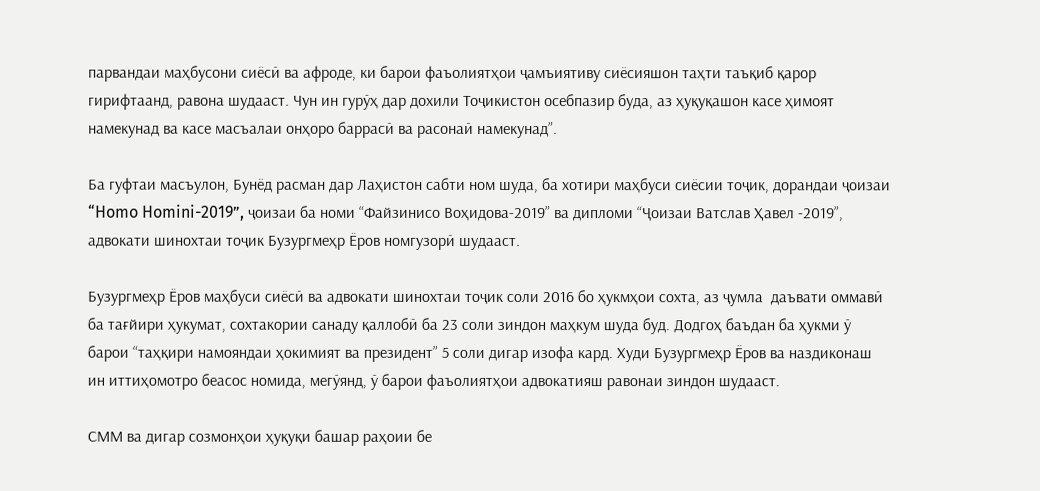парвандаи маҳбусони сиёсӣ ва афродe, ки барои фаъолиятҳои ҷамъиятиву сиёсияшон таҳти таъқиб қарор гирифтаанд, равона шудааст. Чун ин гурӯҳ дар дохили Тоҷикистон осебпазир буда, аз ҳуқуқашон касе ҳимоят намекунад ва касе масъалаи онҳоро баррасӣ ва расонаӣ намекунад”.

Ба гуфтаи масъулон, Бунёд расман дар Лаҳистон сабти ном шуда, ба хотири маҳбуси сиёсии тоҷик, дорандаи ҷоизаи “Homo Homini-2019”, ҷоизаи ба номи “Файзинисо Воҳидова-2019” ва дипломи “Ҷоизаи Ватслав Ҳавел -2019”, адвокати шинохтаи тоҷик Бузургмеҳр Ёров номгузорӣ шудааст.

Бузургмеҳр Ёров маҳбуси сиёсӣ ва адвокати шинохтаи тоҷик соли 2016 бо ҳукмҳои сохта, аз ҷумла  даъвати оммавӣ ба тағйири ҳукумат, сохтакории санаду қаллобӣ ба 23 соли зиндон маҳкум шуда буд. Додгоҳ баъдан ба ҳукми ӯ барои “таҳқири намояндаи ҳокимият ва президент” 5 соли дигар изофа кард. Худи Бузургмеҳр Ёров ва наздиконаш ин иттиҳомотро беасос номида, мегӯянд, ӯ барои фаъолиятҳои адвокатияш равонаи зиндон шудааст.

СММ ва дигар созмонҳои ҳуқуқи башар раҳоии бе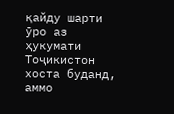қайду шарти ӯро аз ҳукумати Тоҷикистон хоста буданд, аммо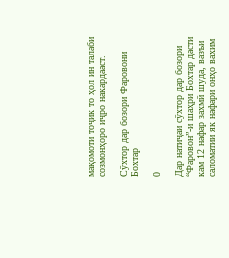мақомоти тоҷик то ҳол ин талаби созмонҳоро иҷро накардааст.

Сӯхтор дар бозори Фаровони Бохтар

0

Дар натиҷаи сӯхтор дар бозори “Фаровон”-и шаҳри Бохтар дасти кам 12 нафар захмӣ шуда, вазъи саломатии як нафари онҳо вахим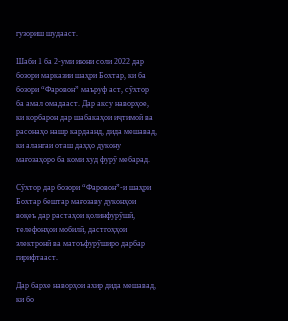гузориш шудааст.

Шаби 1 ба 2-уми июни соли 2022 дар бозори марказии шаҳри Бохтар, ки ба бозори “Фаровон” маъруф аст, сӯхтор ба амал омадааст. Дар аксу наворҳое, ки корбарон дар шабакаҳои иҷтимоӣ ва расонаҳо нашр кардаанд, дида мешавад, ки алангаи оташ даҳҳо дукону мағозаҳоро ба коми худ фурӯ мебарад.

Сӯхтор дар бозори “Фаровон”-и шаҳри Бохтар бештар мағозаву дуконҳои воқеъ дар растаҳои қолинфурӯшӣ, телефонҳои мобилӣ, дастгоҳҳои электронӣ ва матоъфурӯширо дарбар гирифтааст.

Дар бархе наворҳои ахир дида мешавад, ки бо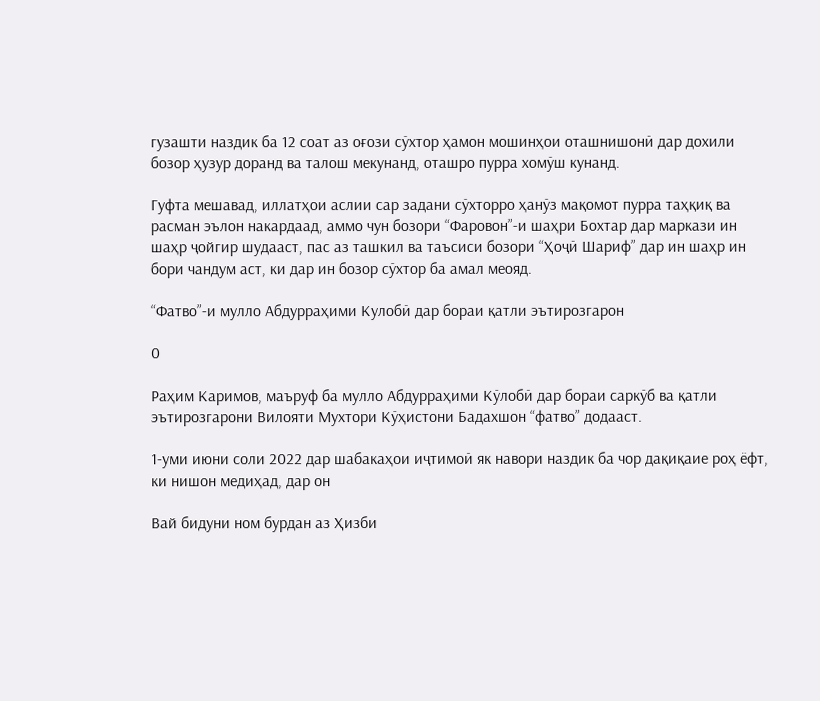гузашти наздик ба 12 соат аз оғози сӯхтор ҳамон мошинҳои оташнишонӣ дар дохили бозор ҳузур доранд ва талош мекунанд, оташро пурра хомӯш кунанд.

Гуфта мешавад, иллатҳои аслии сар задани сӯхторро ҳанӯз мақомот пурра таҳқиқ ва расман эълон накардаад, аммо чун бозори “Фаровон”-и шаҳри Бохтар дар маркази ин шаҳр ҷойгир шудааст, пас аз ташкил ва таъсиси бозори “Ҳоҷӣ Шариф” дар ин шаҳр ин бори чандум аст, ки дар ин бозор сӯхтор ба амал меояд.

“Фатво”-и мулло Абдурраҳими Кулобӣ дар бораи қатли эътирозгарон

0

Раҳим Каримов, маъруф ба мулло Абдурраҳими Кӯлобӣ дар бораи саркӯб ва қатли эътирозгарони Вилояти Мухтори Кӯҳистони Бадахшон “фатво” додааст.

1-уми июни соли 2022 дар шабакаҳои иҷтимоӣ як навори наздик ба чор дақиқаие роҳ ёфт, ки нишон медиҳад, дар он

Вай бидуни ном бурдан аз Ҳизби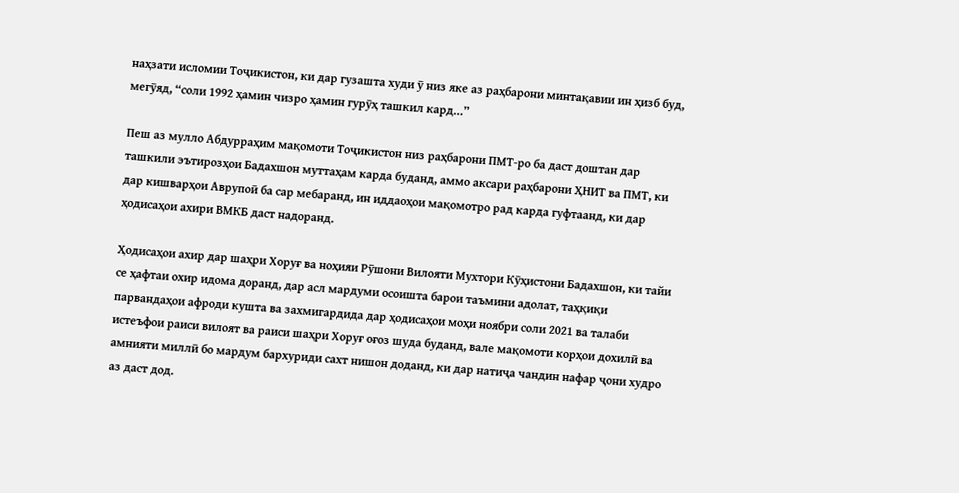наҳзати исломии Тоҷикистон, ки дар гузашта худи ӯ низ яке аз раҳбарони минтақавии ин ҳизб буд, мегӯяд, “соли 1992 ҳамин чизро ҳамин гурӯҳ ташкил кард…”

Пеш аз мулло Абдурраҳим мақомоти Тоҷикистон низ раҳбарони ПМТ-ро ба даст доштан дар ташкили эътирозҳои Бадахшон муттаҳам карда буданд, аммо аксари раҳбарони ҲНИТ ва ПМТ, ки дар кишварҳои Аврупоӣ ба сар мебаранд, ин иддаоҳои мақомотро рад карда гуфтаанд, ки дар ҳодисаҳои ахири ВМКБ даст надоранд.

Ҳодисаҳои ахир дар шаҳри Хоруғ ва ноҳияи Рӯшони Вилояти Мухтори Кӯҳистони Бадахшон, ки тайи се ҳафтаи охир идома доранд, дар асл мардуми осоишта барои таъмини адолат, таҳқиқи парвандаҳои афроди кушта ва захмигардида дар ҳодисаҳои моҳи ноябри соли 2021 ва талаби истеъфои раиси вилоят ва раиси шаҳри Хоруғ оғоз шуда буданд, вале мақомоти корҳои дохилӣ ва амнияти миллӣ бо мардум бархуриди сахт нишон доданд, ки дар натиҷа чандин нафар ҷони худро аз даст дод.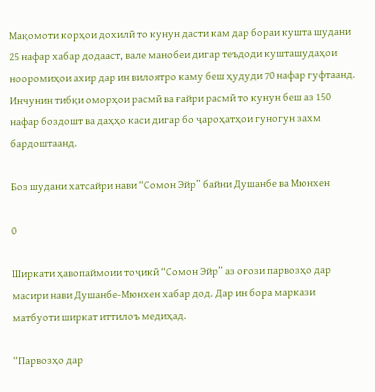Мақомоти корҳои дохилӣ то кунун дасти кам дар бораи кушта шудани 25 нафар хабар додааст, вале манобеи дигар теъдоди кушташудаҳои нооромиҳои ахир дар ин вилоятро каму беш ҳудуди 70 нафар гуфтаанд. Инчунин тибқи оморҳои расмӣ ва ғайри расмӣ то кунун беш аз 150 нафар боздошт ва даҳҳо каси дигар бо ҷароҳатҳои гуногун захм бардоштаанд.

Боз шудани хатсайри нави “Сомон Эйр” байни Душанбе ва Мюнхен

0

Ширкати ҳавопаймоии тоҷикӣ “Сомон Эйр” аз оғози парвозҳо дар масири нави Душанбе-Мюнхен хабар дод. Дар ин бора маркази матбуоти ширкат иттилоъ медиҳад.

“Парвозҳо дар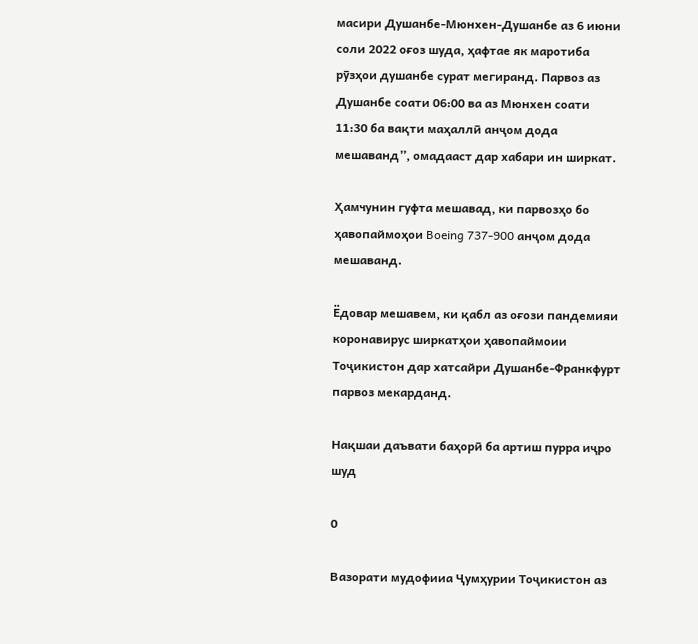масири Душанбе-Мюнхен-Душанбе аз 6 июни соли 2022 оғоз шуда, ҳафтае як маротиба рӯзҳои душанбе сурат мегиранд. Парвоз аз Душанбе соати 06:00 ва аз Мюнхен соати 11:30 ба вақти маҳаллӣ анҷом дода мешаванд”, омадааст дар хабари ин ширкат.

Ҳамчунин гуфта мешавад, ки парвозҳо бо ҳавопаймоҳои Boeing 737-900 анҷом дода мешаванд.

Ёдовар мешавем, ки қабл аз оғози пандемияи коронавирус ширкатҳои ҳавопаймоии Тоҷикистон дар хатсайри Душанбе-Франкфурт парвоз мекарданд.

Нақшаи даъвати баҳорӣ ба артиш пурра иҷро шуд

0

Вазорати мудофииа Ҷумҳурии Тоҷикистон аз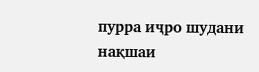пурра иҷро шудани нақшаи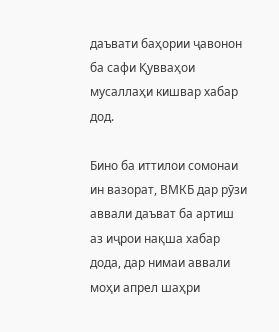даъвати баҳории ҷавонон ба сафи Қувваҳои мусаллаҳи кишвар хабар дод.

Бино ба иттилои сомонаи ин вазорат, ВМКБ дар рӯзи аввали даъват ба артиш  аз иҷрои нақша хабар дода, дар нимаи аввали моҳи апрел шаҳри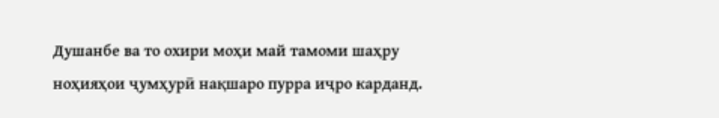Душанбе ва то охири моҳи май тамоми шаҳру ноҳияҳои ҷумҳурӣ нақшаро пурра иҷро карданд.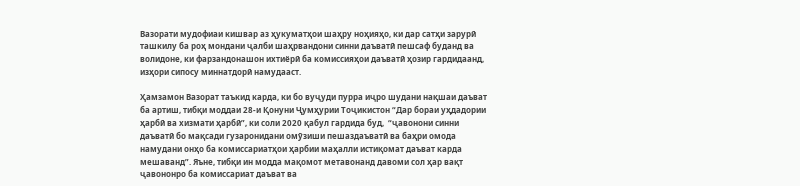Вазорати мудофиаи кишвар аз ҳукуматҳои шаҳру ноҳияҳо, ки дар сатҳи зарурӣ ташкилу ба роҳ мондани ҷалби шаҳрвандони синни даъватӣ пешсаф буданд ва волидоне, ки фарзандонашон ихтиёрӣ ба комиссияҳои даъватӣ ҳозир гардидаанд, изҳори сипосу миннатдорӣ намудааст.

Ҳамзамон Вазорат таъкид карда, ки бо вуҷуди пурра иҷро шудани нақшаи даъват ба артиш, тибқи моддаи 28-и Қонуни Ҷумҳурии Тоҷикистон “Дар бораи уҳдадории ҳарбӣ ва хизмати ҳарбӣ”, ки соли 2020 қабул гардида буд,  “ҷавонони синни даъватӣ бо мақсади гузаронидани омӯзиши пешаздаъватӣ ва баҳри омода намудани онҳо ба комиссариатҳои ҳарбии маҳалли истиқомат даъват карда мешаванд”. Яъне, тибқи ин модда мақомот метавонанд давоми сол ҳар вақт ҷавононро ба комиссариат даъват ва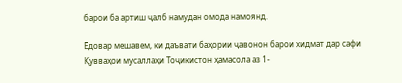барои ба артиш ҷалб намудан омода намоянд.

Ёдовар мешавем, ки даъвати баҳории ҷавонон барои хидмат дар сафи Қувваҳои мусаллаҳи Тоҷикистон ҳамасола аз 1-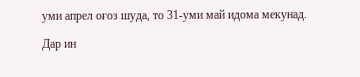уми апрел оғоз шуда, то 31-уми май идома мекунад.

Дар ин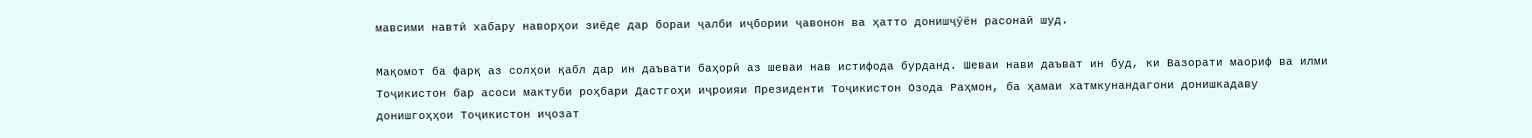мавсими навтӣ хабару наворҳои зиёде дар бораи ҷалби иҷбории ҷавонон ва ҳатто донишҷӯён расонаӣ шуд.

Мақомот ба фарқ аз солҳои қабл дар ин даъвати баҳорӣ аз шеваи нав истифода бурданд. Шеваи нави даъват ин буд, ки Вазорати маориф ва илми Тоҷикистон бар асоси мактуби роҳбари Дастгоҳи иҷроияи Президенти Тоҷикистон Озода Раҳмон, ба ҳамаи хатмкунандагони донишкадаву донишгоҳҳои Тоҷикистон иҷозат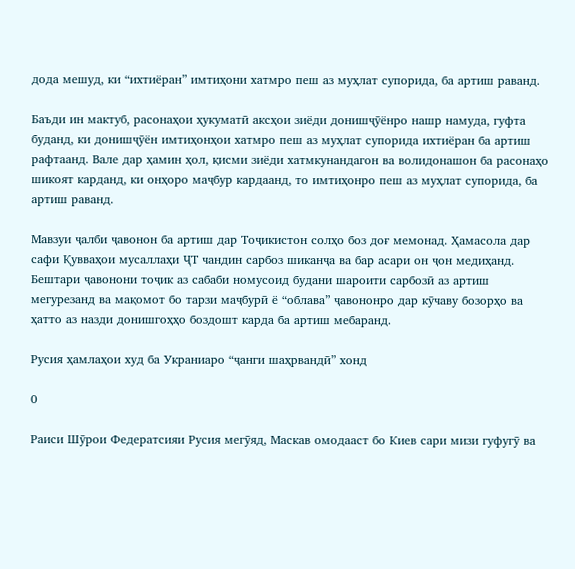дода мешуд, ки “ихтиёран” имтиҳони хатмро пеш аз муҳлат супорида, ба артиш раванд.

Баъди ин мактуб, расонаҳои ҳукуматӣ аксҳои зиёди донишҷӯёнро нашр намуда, гуфта буданд, ки донишҷӯён имтиҳонҳои хатмро пеш аз муҳлат супорида ихтиёран ба артиш рафтаанд. Вале дар ҳамин ҳол, қисми зиёди хатмкунандагон ва волидонашон ба расонаҳо шикоят карданд, ки онҳоро маҷбур кардаанд, то имтиҳонро пеш аз муҳлат супорида, ба артиш раванд.

Мавзуи ҷалби ҷавонон ба артиш дар Тоҷикистон солҳо боз доғ мемонад. Ҳамасола дар сафи Қувваҳои мусаллаҳи ҶТ чандин сарбоз шиканҷа ва бар асари он ҷон медиҳанд. Бештари ҷавонони тоҷик аз сабаби номусоид будани шароити сарбозӣ аз артиш мегурезанд ва мақомот бо тарзи маҷбурӣ ё “облава” ҷавононро дар кӯчаву бозорҳо ва ҳатто аз назди донишгоҳҳо боздошт карда ба артиш мебаранд.

Русия ҳамлаҳои худ ба Украниаро “ҷанги шаҳрвандӣ” хонд

0

Раиси Шӯрои Федератсияи Русия мегӯяд, Маскав омодааст бо Киев сари мизи гуфугӯ ва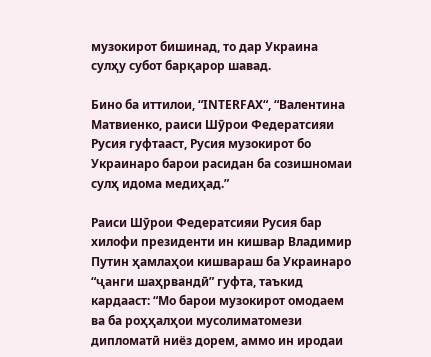музокирот бишинад, то дар Украина сулҳу субот барқарор шавад.

Бино ба иттилои, “INTERFAX“, “Валентина Матвиенко, раиси Шӯрои Федератсияи Русия гуфтааст, Русия музокирот бо Украинаро барои расидан ба созишномаи сулҳ идома медиҳад.”

Раиси Шӯрои Федератсияи Русия бар хилофи президенти ин кишвар Владимир Путин ҳамлаҳои кишвараш ба Украинаро “ҷанги шаҳрвандӣ” гуфта, таъкид кардааст: “Мо барои музокирот омодаем ва ба роҳҳалҳои мусолиматомези дипломатӣ ниёз дорем, аммо ин иродаи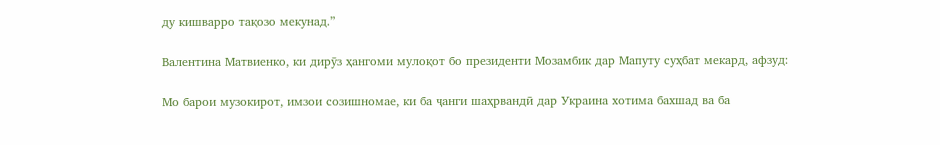ду кишварро тақозо мекунад.”

Валентина Матвиенко, ки дирӯз ҳангоми мулоқот бо президенти Мозамбик дар Мапуту суҳбат мекард, афзуд:

Мо барои музокирот, имзои созишномае, ки ба ҷанги шаҳрвандӣ дар Украина хотима бахшад ва ба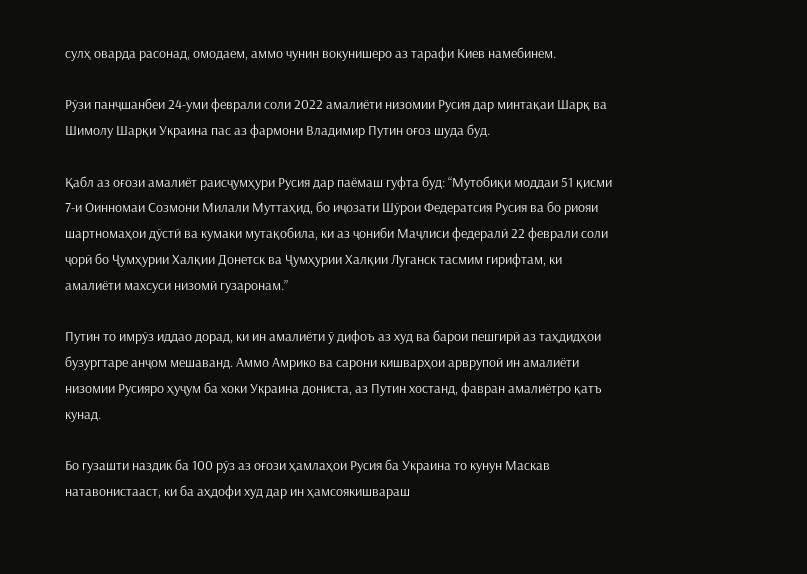сулҳ оварда расонад, омодаем, аммо чунин вокунишеро аз тарафи Киев намебинем.

Рӯзи панҷшанбеи 24-уми феврали соли 2022 амалиёти низомии Русия дар минтақаи Шарқ ва Шимолу Шарқи Украина пас аз фармони Владимир Путин оғоз шуда буд.

Қабл аз оғози амалиёт раисҷумҳури Русия дар паёмаш гуфта буд: “Мутобиқи моддаи 51 қисми 7-и Оинномаи Созмони Милали Муттаҳид, бо иҷозати Шӯрои Федератсия Русия ва бо риояи шартномаҳои дӯстӣ ва кумаки мутақобила, ки аз ҷониби Маҷлиси федералӣ 22 феврали соли ҷорӣ бо Ҷумҳурии Халқии Донетск ва Ҷумҳурии Халқии Луганск тасмим гирифтам, ки амалиёти махсуси низомӣ гузаронам.”

Путин то имрӯз иддао дорад, ки ин амалиёти ӯ дифоъ аз худ ва барои пешгирӣ аз таҳдидҳои бузургтаре анҷом мешаванд. Аммо Амрико ва сарони кишварҳои арврупоӣ ин амалиёти низомии Русияро ҳуҷум ба хоки Украина дониста, аз Путин хостанд, фавран амалиётро қатъ кунад.

Бо гузашти наздик ба 100 рӯз аз оғози ҳамлаҳои Русия ба Украина то кунун Маскав натавонистааст, ки ба аҳдофи худ дар ин ҳамсоякишвараш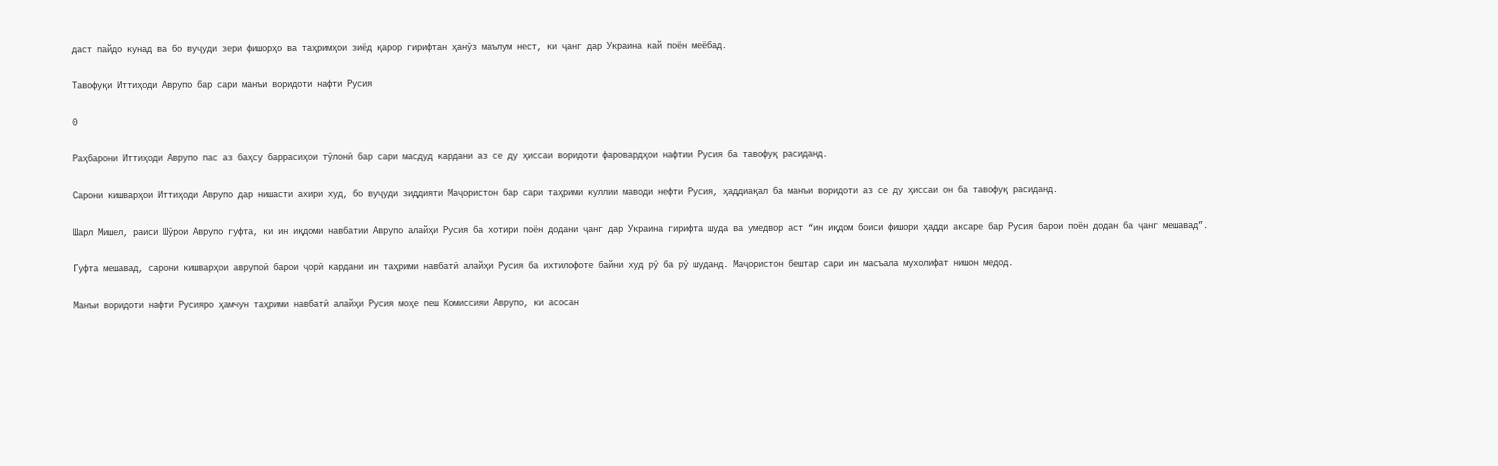даст пайдо кунад ва бо вуҷуди зери фишорҳо ва таҳримҳои зиёд қарор гирифтан ҳанӯз маълум нест, ки ҷанг дар Украина кай поён меёбад.

Тавофуқи Иттиҳоди Аврупо бар сари манъи воридоти нафти Русия

0

Раҳбарони Иттиҳоди Аврупо пас аз баҳсу баррасиҳои тӯлонӣ бар сари масдуд кардани аз се ду ҳиссаи воридоти фаровардҳои нафтии Русия ба тавофуқ расиданд.

Сарони кишварҳои Иттиҳоди Аврупо дар нишасти ахири худ, бо вуҷуди зиддияти Маҷористон бар сари таҳрими куллии маводи нефти Русия, ҳаддиақал ба манъи воридоти аз се ду ҳиссаи он ба тавофуқ расиданд.

Шарл Мишел, раиси Шӯрои Аврупо гуфта, ки ин иқдоми навбатии Аврупо алайҳи Русия ба хотири поён додани ҷанг дар Украина гирифта шуда ва умедвор аст “ин иқдом боиси фишори ҳадди аксаре бар Русия барои поён додан ба ҷанг мешавад”.

Гуфта мешавад, сарони кишварҳои аврупоӣ барои ҷорӣ кардани ин таҳрими навбатӣ алайҳи Русия ба ихтилофоте байни худ рӯ ба рӯ шуданд. Маҷористон бештар сари ин масъала мухолифат нишон медод.

Манъи воридоти нафти Русияро ҳамчун таҳрими навбатӣ алайҳи Русия моҳе пеш Комиссияи Аврупо, ки асосан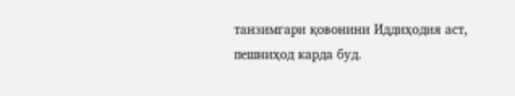танзимгари қовонини Иддиҳодия аст, пешниҳод карда буд.